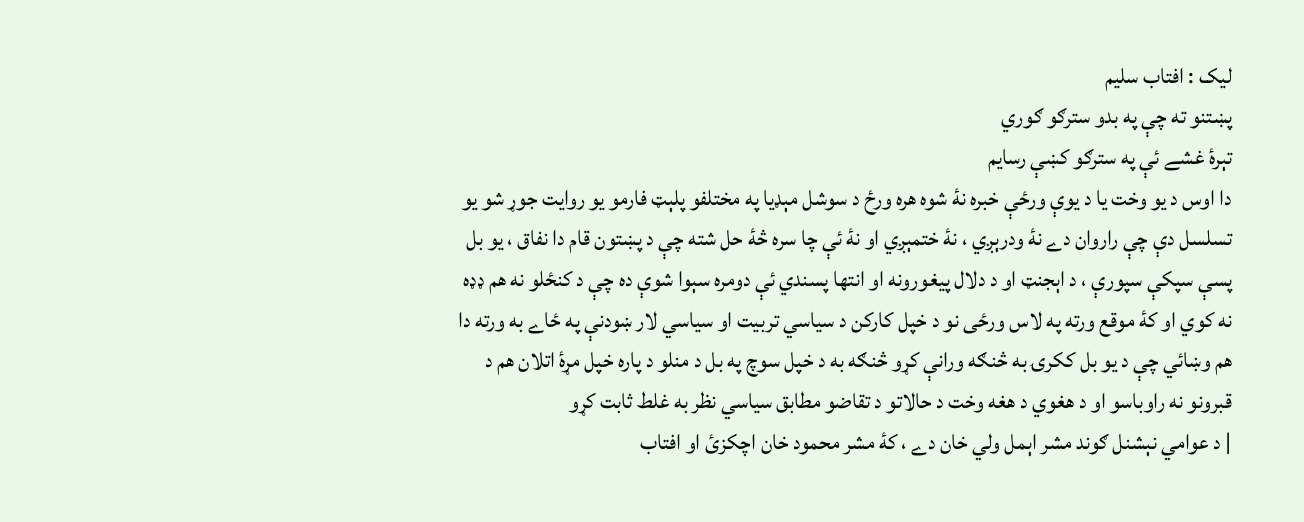ليک : افتاب سليم
پښتنو ته چې په بدو سترګو ګوري
تېرۀ غشے ئې په سترګو کښې رسایم
دا اوس د یو وخت یا د یوې ورځې خبره نۀ شوه هره ورځ د سوشل مېډيا په مختلفو پلېټ فارمو یو روایت جوړ شو یو تسلسل دې چې راروان دے نۀ ودرېږي ، نۀ ختمېږي او نۀ ئې چا سره څۀ حل شته چې د پښتون قام دا نفاق ، یو بل پسې سپکې سپورې ، د اېجنټ او د دلال پیغورونه او انتها پسندي ئې دومره سېوا شوې ده چې د کنځلو نه هم ډډه نه کوي او کۀ موقع ورته په لاس ورځی نو د خپل کارکن د سیاسي تربيت او سیاسي لار ښودنې په ځاے به ورته دا هم وښائي چې د یو بل ککرۍ به څنګه ورانې کړو څنګه به د خپل سوچ په بل د منلو د پاره خپل مړۀ اتلان هم د قبرونو نه راوباسو او د هغوي د هغه وخت د حالاتو د تقاضو مطابق سیاسي نظر به غلط ثابت کړو
| د عوامي نېشنل ګوند مشر اېمل ولي خان دے ، کۀ مشر محمود خان اچکزئ او افتاب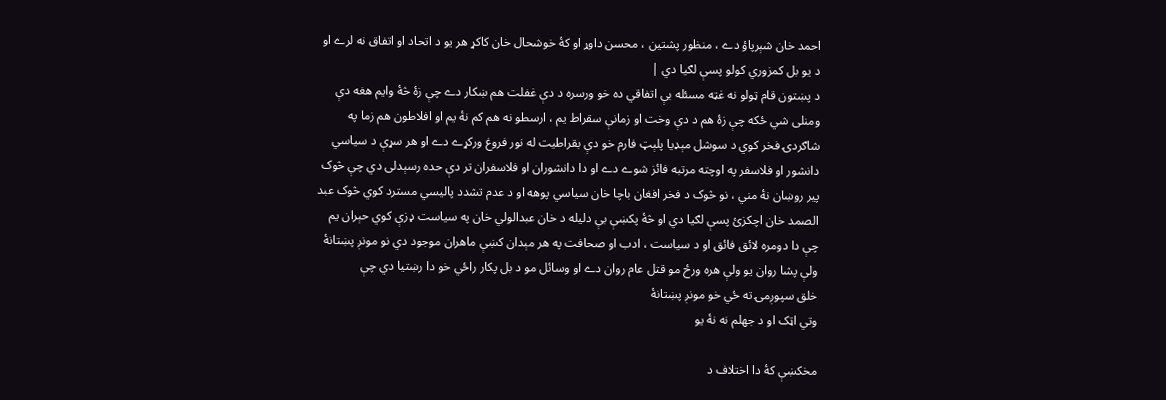احمد خان شېرپاؤ دے ، منظور پشتين ، محسن داوړ او کۀ خوشحال خان کاکړ هر یو د اتحاد او اتفاق نه لرے او د یو بل کمزوري کولو پسې لګیا دي |
د پښتون قام ټولو نه غټه مسئله بې اتفاقي ده خو ورسره د دې غفلت هم ښکار دے چې زۀ څۀ وايم هغه دې ومنلی شي ځکه چې زۀ هم د دې وخت او زمانې سقراط یم ، ارسطو نه هم کم نۀ يم او افلاطون هم زما په شاګردۍ فخر کوي د سوشل مېډيا پلېټ فارم خو دې بقراطیت له نور فروغ ورکړے دے او هر سړې د سياسي دانشور او فلاسفر په اوچته مرتبه فائز شوے دے او دا دانشوران او فلاسفران تر دې حده رسېدلی دي چې څوک پیر روښان نۀ مني ، نو څوک د فخر افغان باچا خان سیاسي پوهه او د عدم تشدد پاليسي مسترد کوي څوک عبد الصمد خان اچکزئ پسې لګیا دي او څۀ پکښې بې دليله د خان عبدالولي خان په سياست ډزې کوي حېران یم چې دا دومره لائق فائق او د سیاست ، ادب او صحافت په هر مېدان کښې ماهران موجود دي نو مونږ پښتانۀ ولې پشا روان یو ولې هره ورځ مو قتل عام روان دے او وسائل مو د بل پکار راځي خو دا رښتیا دي چې
خلق سپوږمۍ ته ځي خو مونږ پښتانۀ
وتي اټک او د جهلم نه نۀ یو

مخکښې کۀ دا اختلاف د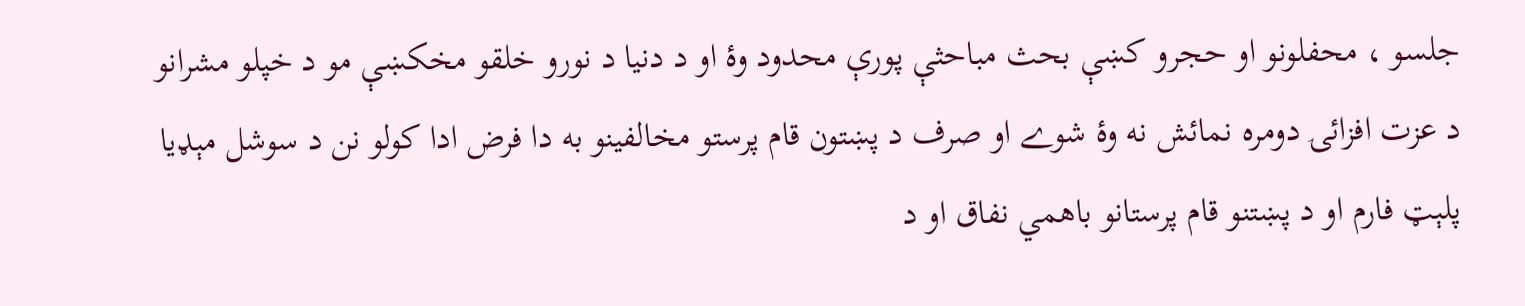جلسو ، محفلونو او حجرو کښې بحث مباحثې پورې محدود وۀ او د دنیا د نورو خلقو مخکښې مو د خپلو مشرانو د عزت افزائۍ دومره نمائش نه وۀ شوے او صرف د پښتون قام پرستو مخالفینو به دا فرض ادا کولو نن د سوشل مېډيا پلېټ فارم او د پښتنو قام پرستانو باهمي نفاق او د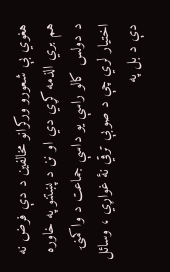هغوي بې شعورو ورکرانو مخالفین د دې فرض نه هم بري الذمه کړي دي او نن د پښتنو په خاوره د دولس کالو راسې یو داسې جماعت د واکمنۍ اختیار لري چې د صوبې ترقي نۀ غواړي ، وسائل دې د بل په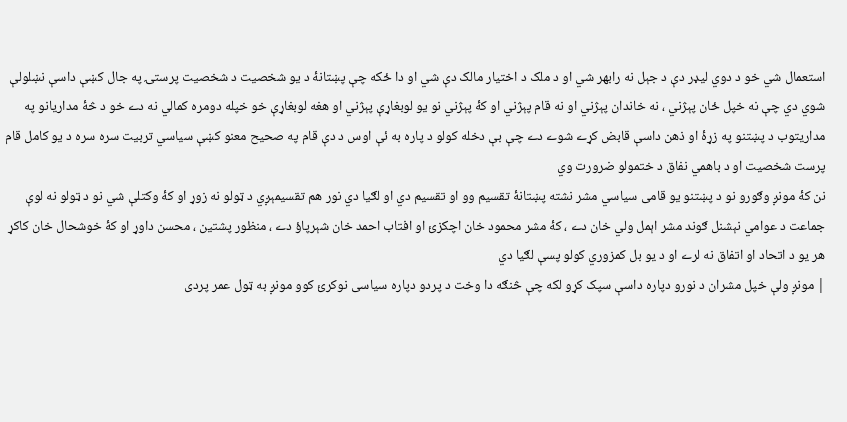استعمال شي خو د دوي لیډر دې د جېل نه رابهر شي او د ملک د اختیار مالک دې شي او دا ځکه چې پښتانۀ د یو شخصیت د شخصيت پرستۍ په جال کښې داسې نښلولې شوي دي چې نه خپل ځان پېژني ، نه خاندان پېژني او نه قام پېژني او کۀ پېژني نو یو لوبغاړې پېژني او هغه لوبغاړې خو خپله دومره کمالي نه دے خو د څۀ مداریانو په مداریتوب د پښتنو په زړۀ او ذهن داسې قابض کړے شوے دے چې بې دخله کولو د پاره به ئې اوس د دې قام په صحیح معنو کښې سیاسي تربیت سره سره د یو کامل قام پرست شخصيت او د باهمي نفاق د ختمولو ضرورت وي
نن کۀ مونږ وګورو نو د پښتنو یو قامی سیاسي مشر نشته پښتانۀ تقسيم وو او تقسیم دي او لګیا دي نور هم تقسیمېږي د ټولو نه زوړ او کۀ وکتلې شي نو د ټولو نه لوې جماعت د عوامي نېشنل ګوند مشر اېمل ولي خان دے ، کۀ مشر محمود خان اچکزئ او افتاب احمد خان شېرپاؤ دے ، منظور پشتين ، محسن داوړ او کۀ خوشحال خان کاکړ هر یو د اتحاد او اتفاق نه لرے او د یو بل کمزوري کولو پسې لګیا دي
| مونږ ولې خپل مشران د نورو دپاره داسې سپک کړو لکه چې څنګه دا وخت د پردو دپاره سياسی نوکرئ کوو مونږ به ټول عمر پردی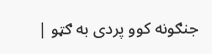جنګونه کوو پردی به ګټو |